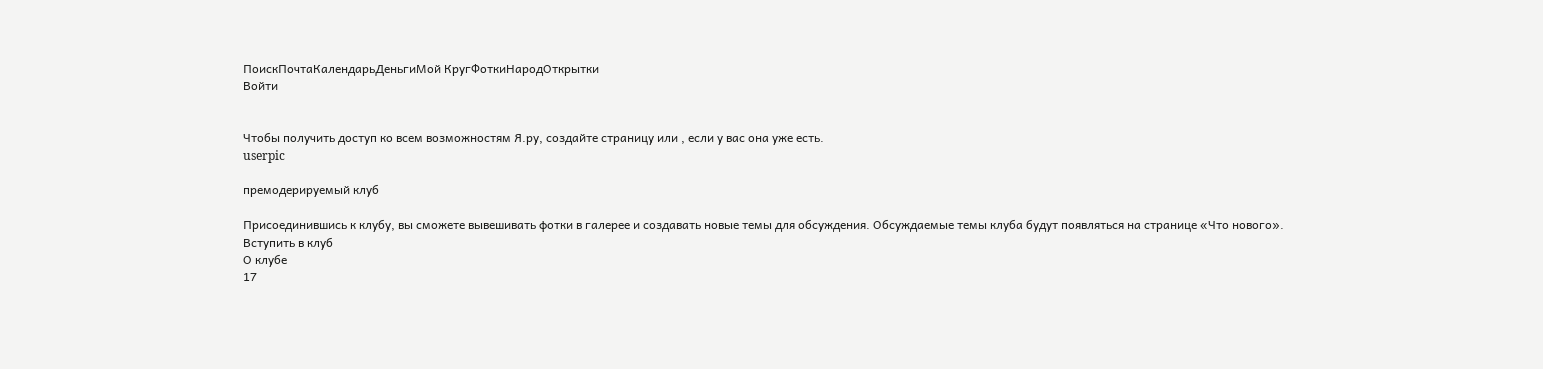ПоискПочтаКалендарьДеньгиМой КругФоткиНародОткрытки
Войти


Чтобы получить доступ ко всем возможностям Я.ру, создайте страницу или , если у вас она уже есть.
userpic

премодерируемый клуб

Присоединившись к клубу, вы сможете вывешивать фотки в галерее и создавать новые темы для обсуждения. Обсуждаемые темы клуба будут появляться на странице «Что нового».
Вступить в клуб
О клубе
17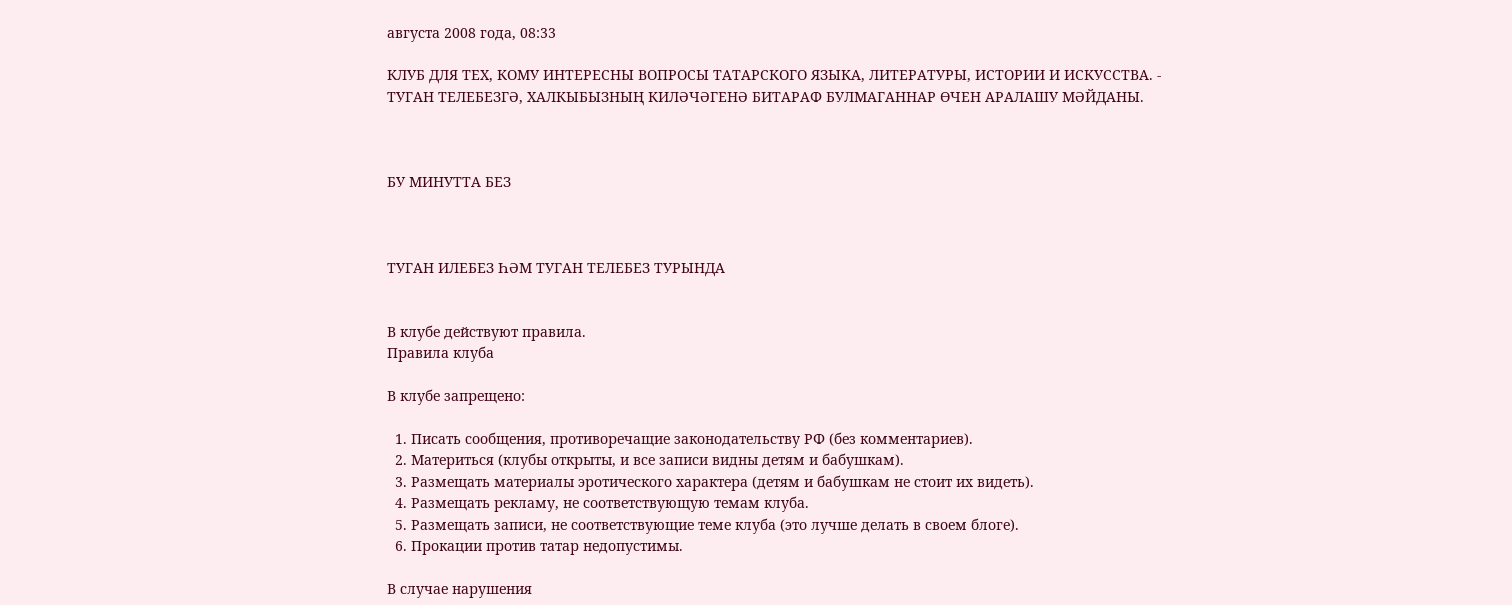августа 2008 года, 08:33

КЛУБ ДЛЯ ТЕХ, КОМУ ИНТЕРЕСНЫ ВОПРОСЫ ТАТАРСКОГО ЯЗЫКА, ЛИТЕРАТУРЫ, ИСТОРИИ И ИСКУССТВА. -
ТУГАН ТЕЛЕБЕЗГӘ, ХАЛКЫБЫЗНЫҢ КИЛӘЧӘГЕНӘ БИТАРАФ БУЛМАГАННАР ӨЧЕН АРАЛАШУ МӘЙДАНЫ.



БУ МИНУТТА БЕЗ



ТУГАН ИЛЕБЕЗ ҺӘМ ТУГАН ТЕЛЕБЕЗ ТУРЫНДА


В клубе действуют правила.
Правила клуба

В клубе запрещено:

  1. Писать сообщения, противоречащие законодательству РФ (без комментариев).
  2. Материться (клубы открыты, и все записи видны детям и бабушкам).
  3. Размещать материалы эротического характера (детям и бабушкам не стоит их видеть).
  4. Размещать рекламу, не соответствующую темам клуба.
  5. Размещать записи, не соответствующие теме клуба (это лучше делать в своем блоге).
  6. Прокации против татар недопустимы.

В случае нарушения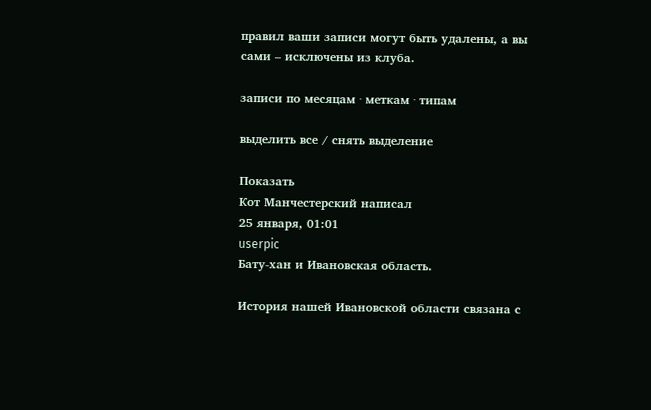правил ваши записи могут быть удалены, а вы сами – исключены из клуба.

записи по месяцам · меткам · типам

выделить все / снять выделение

Показать
Кот Манчестерский написал
25 января, 01:01
userpic
Бату-хан и Ивановская область.

История нашей Ивановской области связана с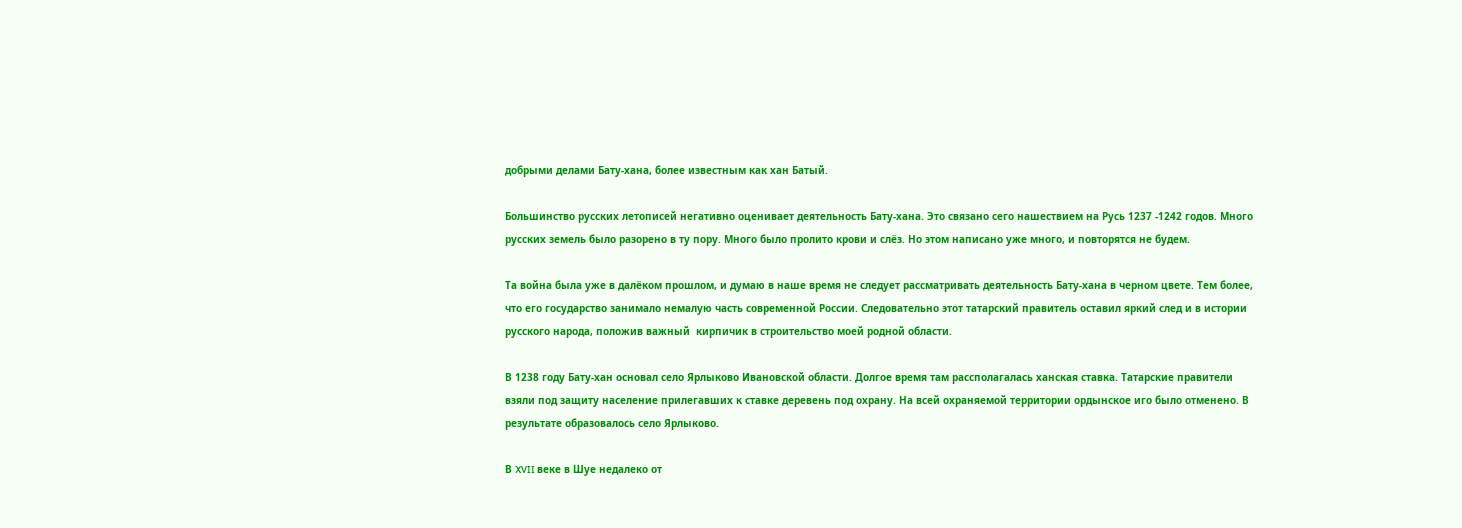добрыми делами Бату-хана, более известным как хан Батый.

Большинство русских летописей негативно оценивает деятельность Бату-хана. Это связано сего нашествием на Русь 1237 -1242 годов. Много русских земель было разорено в ту пору. Много было пролито крови и слёз. Но этом написано уже много, и повторятся не будем.

Та война была уже в далёком прошлом, и думаю в наше время не следует рассматривать деятельность Бату-хана в черном цвете. Тем более, что его государство занимало немалую часть современной России. Следовательно этот татарский правитель оставил яркий след и в истории русского народа, положив важный  кирпичик в строительство моей родной области.

В 1238 году Бату-хан основал село Ярлыково Ивановской области. Долгое время там рассполагалась ханская ставка. Татарские правители взяли под защиту население прилегавших к ставке деревень под охрану. На всей охраняемой территории ордынское иго было отменено. В результате образовалось село Ярлыково.

В XVII веке в Шуе недалеко от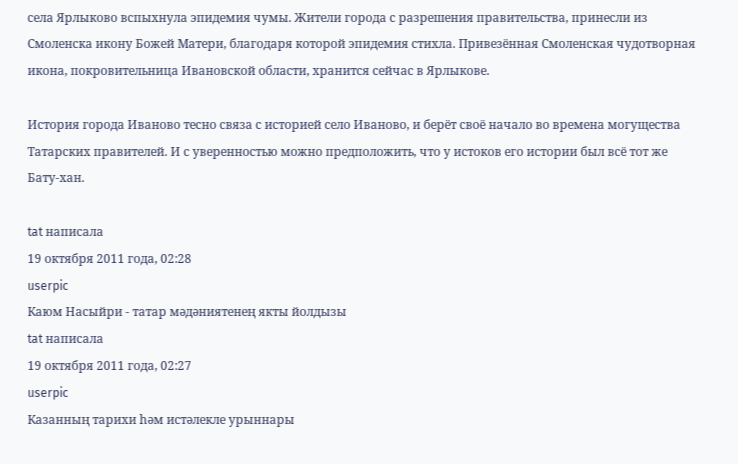села Ярлыково вспыхнула эпидемия чумы. Жители города с разрешения правительства, принесли из Смоленска икону Божей Матери, благодаря которой эпидемия стихла. Привезённая Смоленская чудотворная икона, покровительница Ивановской области, хранится сейчас в Ярлыкове.

История города Иваново тесно связа с историей село Иваново, и берёт своё начало во времена могущества Татарских правителей. И с уверенностью можно предположить, что у истоков его истории был всё тот же Бату-хан.

tat написала
19 октября 2011 года, 02:28
userpic
Каюм Насыйри - татар мәдәниятенең якты йолдызы
tat написала
19 октября 2011 года, 02:27
userpic
Казанның тарихи hәм истәлекле урыннары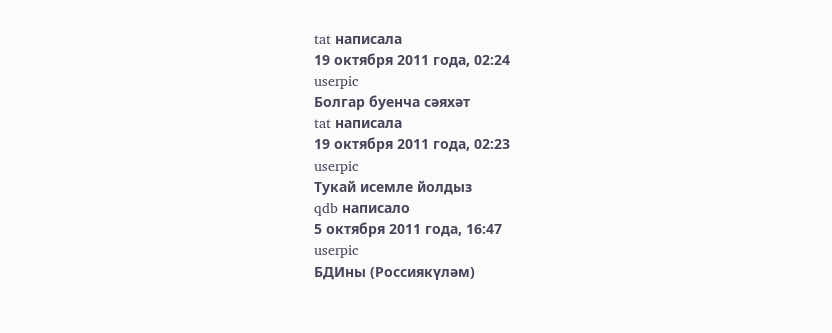tat написала
19 октября 2011 года, 02:24
userpic
Болгар буенча сәяхәт
tat написала
19 октября 2011 года, 02:23
userpic
Тукай исемле йолдыз
qdb написало
5 октября 2011 года, 16:47
userpic
БДИны (Россиякүләм)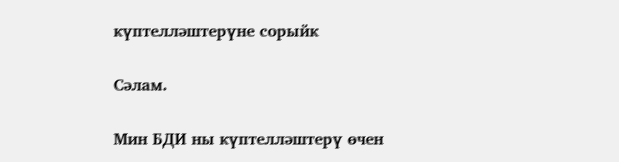күптелләштерүне сорыйк

Сәлам.

Мин БДИ ны күптелләштерү өчен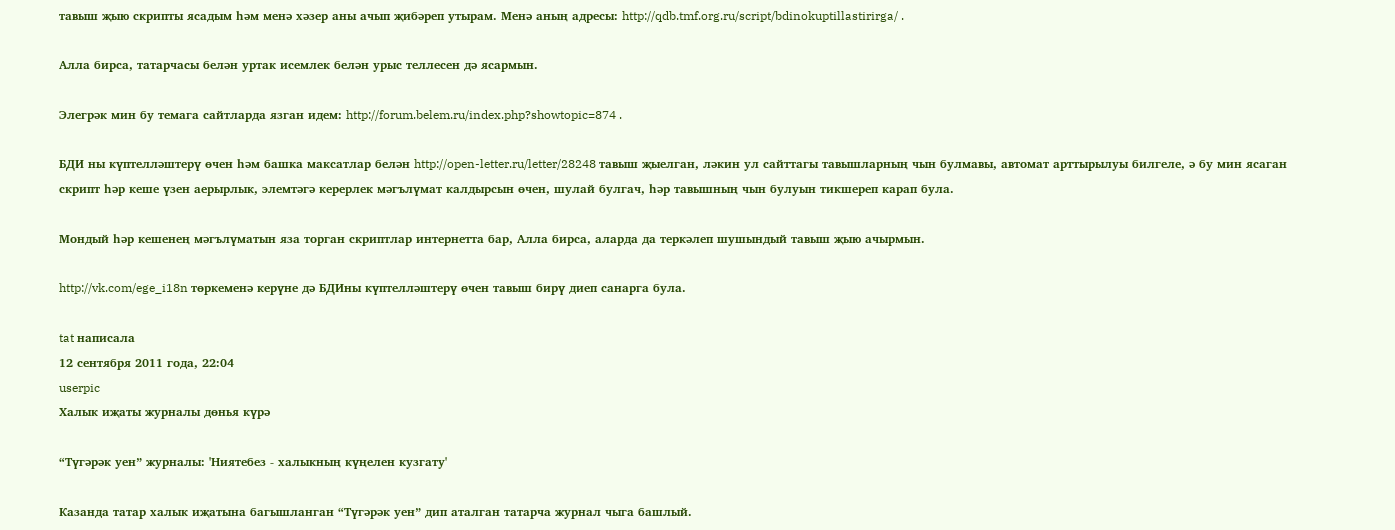тавыш җыю скрипты ясадым һәм менә хәзер аны ачып җибәреп утырам. Менә аның адресы: http://qdb.tmf.org.ru/script/bdinokuptillastirirga/ .

Алла бирса, татарчасы белән уртак исемлек белән урыс теллесен дә ясармын.

Элегрәк мин бу темага сайтларда язган идем: http://forum.belem.ru/index.php?showtopic=874 .

БДИ ны күптелләштерү өчен һәм башка максатлар белән http://open-letter.ru/letter/28248 тавыш җыелган, ләкин ул сайттагы тавышларның чын булмавы, автомат арттырылуы билгеле, ә бу мин ясаган скрипт һәр кеше үзен аерырлык, элемтәгә керерлек мәгълүмат калдырсын өчен, шулай булгач, һәр тавышның чын булуын тикшереп карап була.

Мондый һәр кешенең мәгълүматын яза торган скриптлар интернетта бар, Алла бирса, аларда да теркәлеп шушындый тавыш җыю ачырмын.

http://vk.com/ege_i18n төркеменә керүне дә БДИны күптелләштерү өчен тавыш бирү диеп санарга була.

tat написала
12 сентября 2011 года, 22:04
userpic
Халык иҗаты журналы дөнья күрә

“Түгәрәк уен” журналы: 'Ниятебез - халыкның күңелен кузгату'

Казанда татар халык иҗатына багышланган “Түгәрәк уен” дип аталган татарча журнал чыга башлый.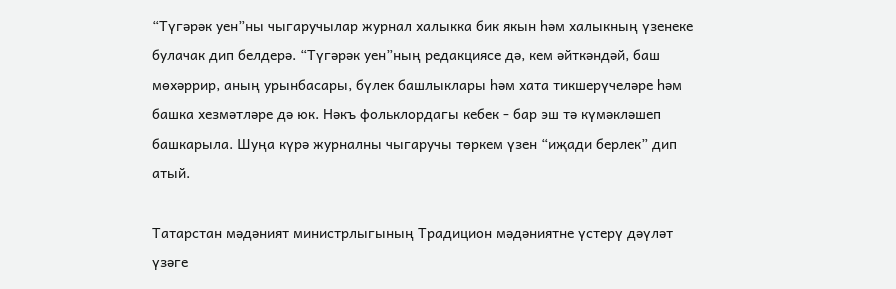“Түгәрәк уен”ны чыгаручылар журнал халыкка бик якын һәм халыкның үзенеке булачак дип белдерә. “Түгәрәк уен”ның редакциясе дә, кем әйткәндәй, баш мөхәррир, аның урынбасары, бүлек башлыклары һәм хата тикшерүчеләре һәм башка хезмәтләре дә юк. Нәкъ фольклордагы кебек - бар эш тә күмәкләшеп башкарыла. Шуңа күрә журналны чыгаручы төркем үзен “иҗади берлек” дип атый.

Татарстан мәдәният министрлыгының Традицион мәдәниятне үстерү дәүләт үзәге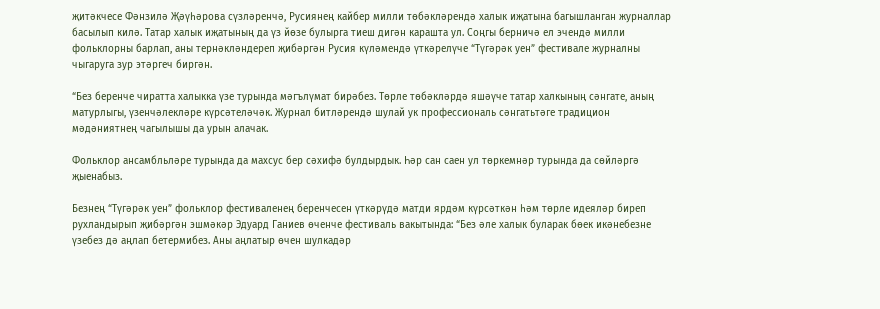җитәкчесе Фәнзилә Җәүһәрова сүзләренчә, Русиянең кайбер милли төбәкләрендә халык иҗатына багышланган журналлар басылып килә. Татар халык иҗатының да үз йөзе булырга тиеш дигән карашта ул. Соңгы берничә ел эчендә милли фольклорны барлап, аны тернәкләндереп җибәргән Русия күләмендә үткәрелүче “Түгәрәк уен” фестивале журналны чыгаруга зур этәргеч биргән.

“Без беренче чиратта халыкка үзе турында мәгълүмат бирәбез. Төрле төбәкләрдә яшәүче татар халкының сәнгате, аның матурлыгы, үзенчәлекләре күрсәтеләчәк. Журнал битләрендә шулай ук профессиональ сәнгатьтәге традицион мәдәниятнең чагылышы да урын алачак.

Фольклор ансамбльләре турында да махсус бер сәхифә булдырдык. Һәр сан саен ул төркемнәр турында да сөйләргә җыенабыз.

Безнең “Түгәрәк уен” фольклор фестиваленең беренчесен үткәрүдә матди ярдәм күрсәткән һәм төрле идеяләр биреп рухландырып җибәргән эшмәкәр Эдуард Ганиев өченче фестиваль вакытында: “Без әле халык буларак бөек икәнебезне үзебез дә аңлап бетермибез. Аны аңлатыр өчен шулкадәр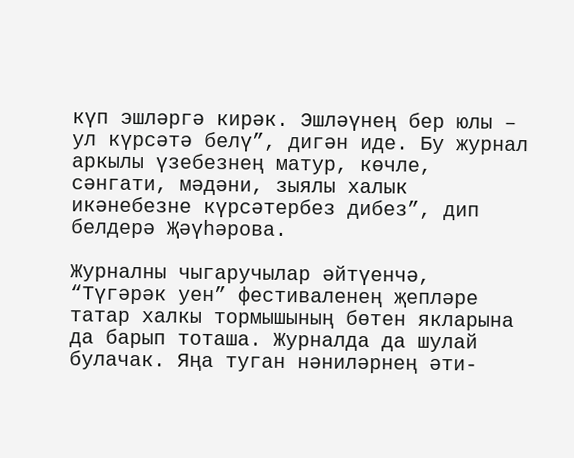күп эшләргә кирәк. Эшләүнең бер юлы – ул күрсәтә белү”, дигән иде. Бу журнал аркылы үзебезнең матур, көчле, сәнгати, мәдәни, зыялы халык икәнебезне күрсәтербез дибез”, дип белдерә Җәүһәрова.

Журналны чыгаручылар әйтүенчә, “Түгәрәк уен” фестиваленең җепләре татар халкы тормышының бөтен якларына да барып тоташа. Журналда да шулай булачак. Яңа туган нәниләрнең әти-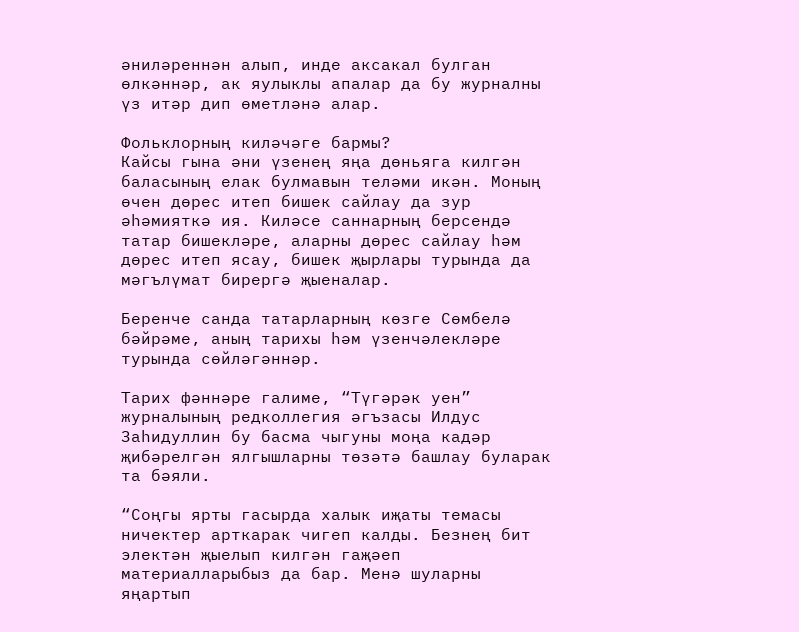әниләреннән алып, инде аксакал булган өлкәннәр, ак яулыклы апалар да бу журналны үз итәр дип өметләнә алар.

Фольклорның киләчәге бармы?
Кайсы гына әни үзенең яңа дөньяга килгән баласының елак булмавын теләми икән. Моның өчен дөрес итеп бишек сайлау да зур әһәмияткә ия. Киләсе саннарның берсендә татар бишекләре, аларны дөрес сайлау һәм дөрес итеп ясау, бишек җырлары турында да мәгълүмат бирергә җыеналар.

Беренче санда татарларның көзге Сөмбелә бәйрәме, аның тарихы һәм үзенчәлекләре турында сөйләгәннәр.

Тарих фәннәре галиме, “Түгәрәк уен” журналының редколлегия әгъзасы Илдус Заһидуллин бу басма чыгуны моңа кадәр җибәрелгән ялгышларны төзәтә башлау буларак та бәяли.

“Соңгы ярты гасырда халык иҗаты темасы ничектер арткарак чигеп калды. Безнең бит электән җыелып килгән гаҗәеп материалларыбыз да бар. Менә шуларны яңартып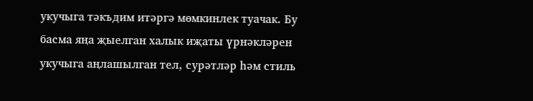укучыга тәкъдим итәргә мөмкинлек туачак. Бу басма яңа җыелган халык иҗаты үрнәкләрен укучыга аңлашылган тел, сурәтләр һәм стиль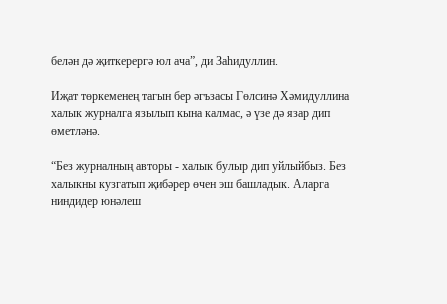белән дә җиткерергә юл ача”, ди Заһидуллин.

Иҗат төркеменең тагын бер әгъзасы Гөлсинә Хәмидуллина халык журналга язылып кына калмас, ә үзе дә язар дип өметләнә.

“Без журналның авторы - халык булыр дип уйлыйбыз. Без халыкны кузгатып җибәрер өчен эш башладык. Аларга ниндидер юнәлеш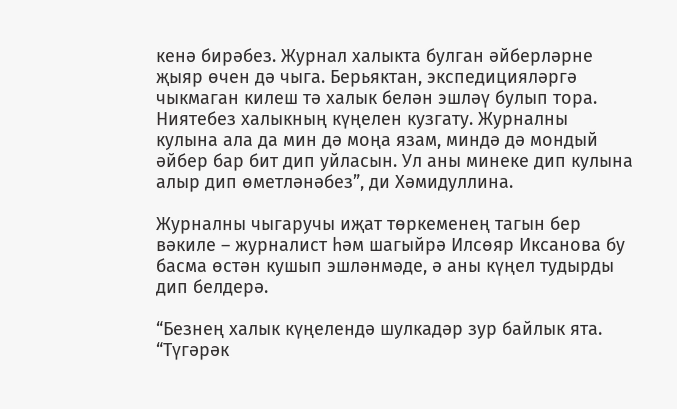кенә бирәбез. Журнал халыкта булган әйберләрне җыяр өчен дә чыга. Берьяктан, экспедицияләргә чыкмаган килеш тә халык белән эшләү булып тора. Ниятебез халыкның күңелен кузгату. Журналны кулына ала да мин дә моңа язам, миндә дә мондый әйбер бар бит дип уйласын. Ул аны минеке дип кулына алыр дип өметләнәбез”, ди Хәмидуллина.

Журналны чыгаручы иҗат төркеменең тагын бер вәкиле – журналист һәм шагыйрә Илсөяр Иксанова бу басма өстән кушып эшләнмәде, ә аны күңел тудырды дип белдерә.

“Безнең халык күңелендә шулкадәр зур байлык ята. “Түгәрәк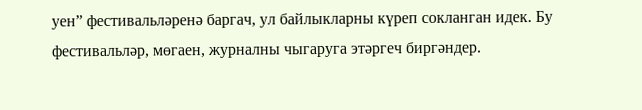уен” фестивальләренә баргач, ул байлыкларны күреп сокланган идек. Бу фестивальләр, мөгаен, журналны чыгаруга этәргеч биргәндер.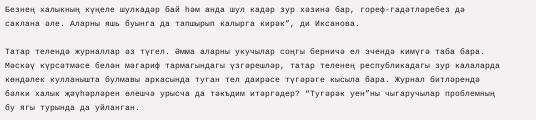Безнең халыкның күңеле шулкадәр бай һәм анда шул кадәр зур хәзинә бар, гореф-гадәтләребез дә саклана әле. Аларны яшь буынга да тапшырып калырга кирәк”, ди Иксанова.

Татар телендә журналлар әз түгел. Әмма аларны укучылар соңгы берничә ел эчендә кимүгә таба бара. Мәскәү күрсәтмәсе белән мәгариф тармагындагы үзгәрешләр, татар теленең республикадагы зур калаларда көндәлек кулланышта булмавы аркасында туган тел даирәсе түгәрәге кысыла бара. Журнал битләрендә бәлки халык җәүһәрләрен өлешчә урысча да тәкъдим итәргәдер? “Тугәрәк уен”ны чыгаручылар проблемның бу ягы турында да уйланган.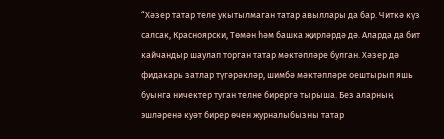“Хәзер татар теле укытылмаган татар авыллары да бар. Читкә күз салсак, Красноярски, Төмән һәм башка җирләрдә дә. Аларда да бит кайчандыр шаулап торган татар мәктәпләре булган. Хәзер дә фидакарь затлар түгәрәкләр, шимбә мәктәпләре оештырып яшь буынга ничектер туган телне бирергә тырыша. Без аларның эшләренә куәт бирер өчен журналыбызны татар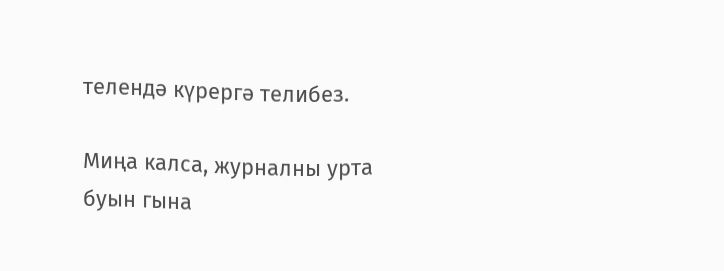телендә күрергә телибез.

Миңа калса, журналны урта буын гына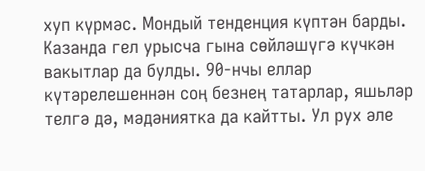хуп күрмәс. Мондый тенденция күптән барды. Казанда гел урысча гына сөйләшүгә күчкән вакытлар да булды. 90-нчы еллар күтәрелешеннән соң безнең татарлар, яшьләр телгә дә, мәдәниятка да кайтты. Ул рух әле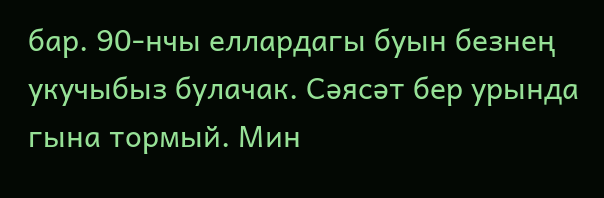бар. 90-нчы еллардагы буын безнең укучыбыз булачак. Сәясәт бер урында гына тормый. Мин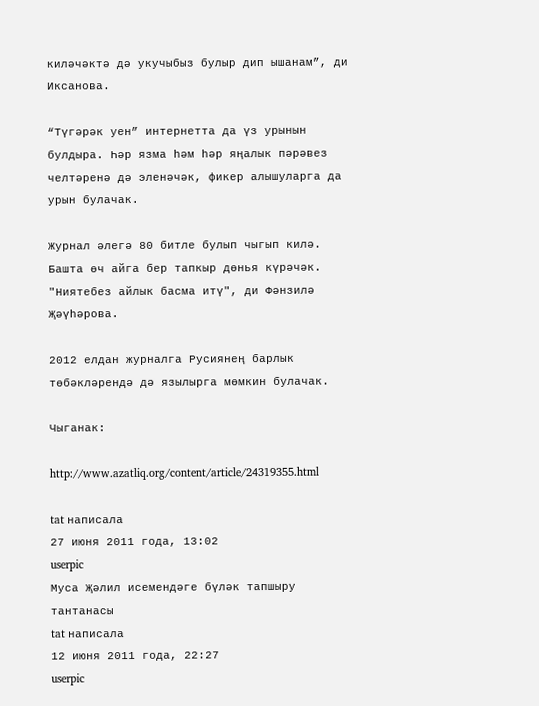киләчәктә дә укучыбыз булыр дип ышанам”, ди Иксанова.

“Түгәрәк уен” интернетта да үз урынын булдыра. Һәр язма һәм һәр яңалык пәрәвез челтәренә дә эленәчәк, фикер алышуларга да урын булачак.

Журнал әлегә 80 битле булып чыгып килә. Башта өч айга бер тапкыр дөнья күрәчәк. "Ниятебез айлык басма итү", ди Фәнзилә Җәүһәрова.

2012 елдан журналга Русиянең барлык төбәкләрендә дә язылырга мөмкин булачак.

Чыганак:

http://www.azatliq.org/content/article/24319355.html

tat написала
27 июня 2011 года, 13:02
userpic
Муса Җәлил исемендәге бүләк тапшыру тантанасы
tat написала
12 июня 2011 года, 22:27
userpic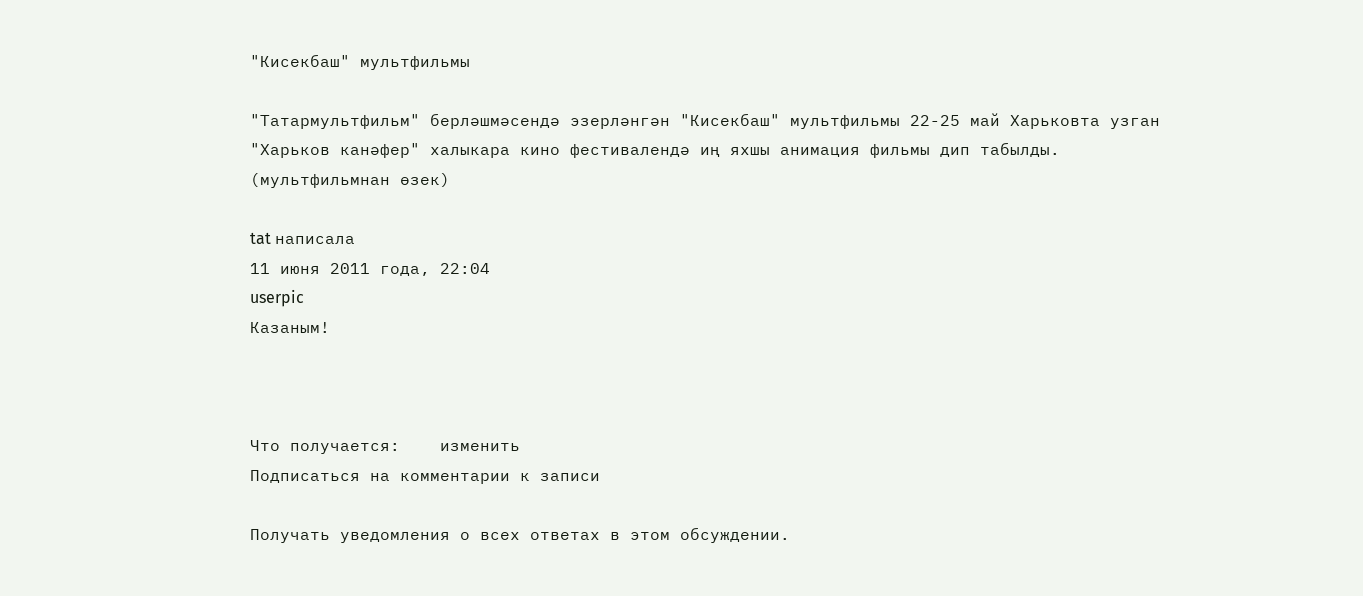"Кисекбаш" мультфильмы

"Татармультфильм" берләшмәсендә эзерләнгән "Кисекбаш" мультфильмы 22-25 май Харьковта узган "Харьков канәфер" халыкара кино фестивалендә иң яхшы анимация фильмы дип табылды. (мультфильмнан өзек)

tat написала
11 июня 2011 года, 22:04
userpic
Казаным!



Что получается:    изменить
Подписаться на комментарии к записи

Получать уведомления о всех ответах в этом обсуждении.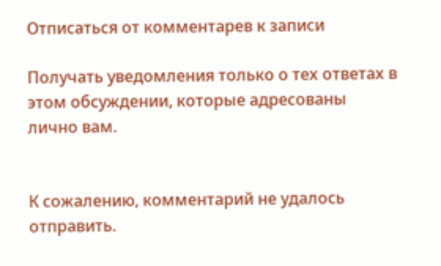Отписаться от комментарев к записи

Получать уведомления только о тех ответах в этом обсуждении, которые адресованы лично вам.


К сожалению, комментарий не удалось отправить.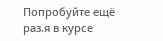Попробуйте ещё раз.я в курсе